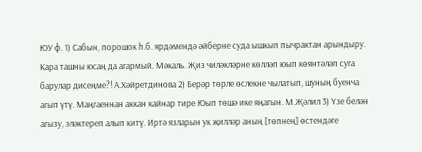ЮУ ф. 1) Сабын, порошок һ.б. ярдәмендә әйберне суда ышкып пычрактан арындыру. Кара ташны юсаң да агармый. Мәкаль. Җиз чиләкләрне көлләп юып көянтәләп суга барулар дисеңме?! А.Хәйретдинова 2) Берәр төрле өслекне чылатып, шуның буенча агып үтү. Маңгаеннан аккан кайнар тире Юып төшә ике яңагын. М.Җәлил 3) Үзе белән агызу, эләктереп алып китү. Иртә язларын ук җилләр аның [төпнең] өстендәге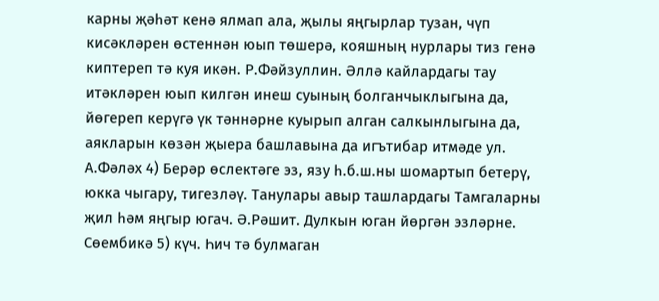карны җәһәт кенә ялмап ала, җылы яңгырлар тузан, чүп кисәкләрен өстеннән юып төшерә, кояшның нурлары тиз генә киптереп тә куя икән. Р.Фәйзуллин. Әллә кайлардагы тау итәкләрен юып килгән инеш суының болганчыклыгына да, йөгереп керүгә үк тәннәрне куырып алган салкынлыгына да, аякларын көзән җыера башлавына да игътибар итмәде ул. А.Фәләх 4) Берәр өслектәге эз, язу һ.б.ш.ны шомартып бетерү, юкка чыгару, тигезләү. Танулары авыр ташлардагы Тамгаларны җил һәм яңгыр югач. Ә.Рәшит. Дулкын юган йөргән эзләрне. Сөембикә 5) күч. Һич тә булмаган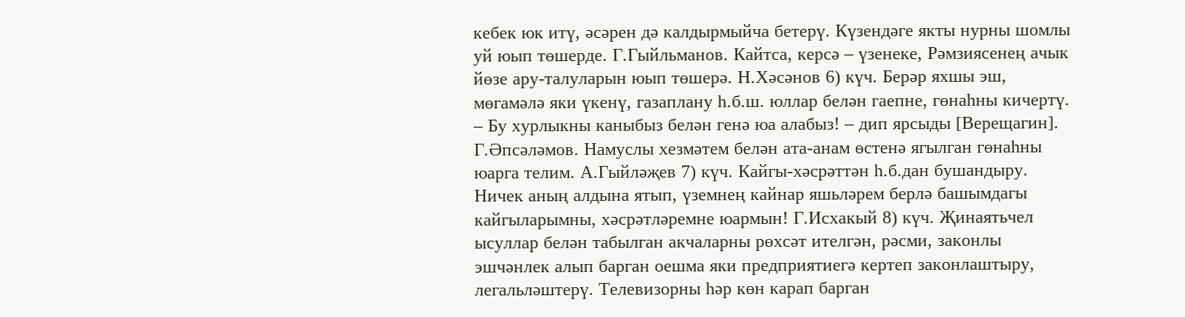кебек юк итү, әсәрен дә калдырмыйча бетерү. Күзендәге якты нурны шомлы уй юып төшерде. Г.Гыйльманов. Кайтса, керсә – үзенеке, Рәмзиясенең ачык йөзе ару-талуларын юып төшерә. Н.Хәсәнов 6) күч. Берәр яхшы эш, мөгамәлә яки үкенү, газаплану һ.б.ш. юллар белән гаепне, гөнаһны кичертү. – Бу хурлыкны каныбыз белән генә юа алабыз! – дип ярсыды [Верещагин]. Г.Әпсәләмов. Намуслы хезмәтем белән ата-анам өстенә ягылган гөнаһны юарга телим. А.Гыйләҗев 7) күч. Кайгы-хәсрәттән һ.б.дан бушандыру. Ничек аның алдына ятып, үземнең кайнар яшьләрем берлә башымдагы кайгыларымны, хәсрәтләремне юармын! Г.Исхакый 8) күч. Җинаятьчел ысуллар белән табылган акчаларны рөхсәт ителгән, рәсми, законлы эшчәнлек алып барган оешма яки предприятиегә кертеп законлаштыру, легальләштерү. Телевизорны һәр көн карап барган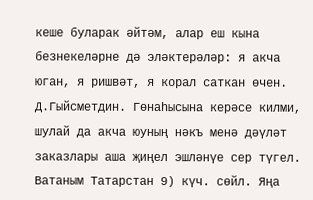кеше буларак әйтәм, алар еш кына безнекеләрне дә эләктерәләр: я акча юган, я ришвәт, я корал саткан өчен. Д.Гыйсметдин. Гөнаһысына керәсе килми, шулай да акча юуның нәкъ менә дәүләт заказлары аша җиңел эшләнүе сер түгел. Ватаным Татарстан 9) күч. сөйл. Яңа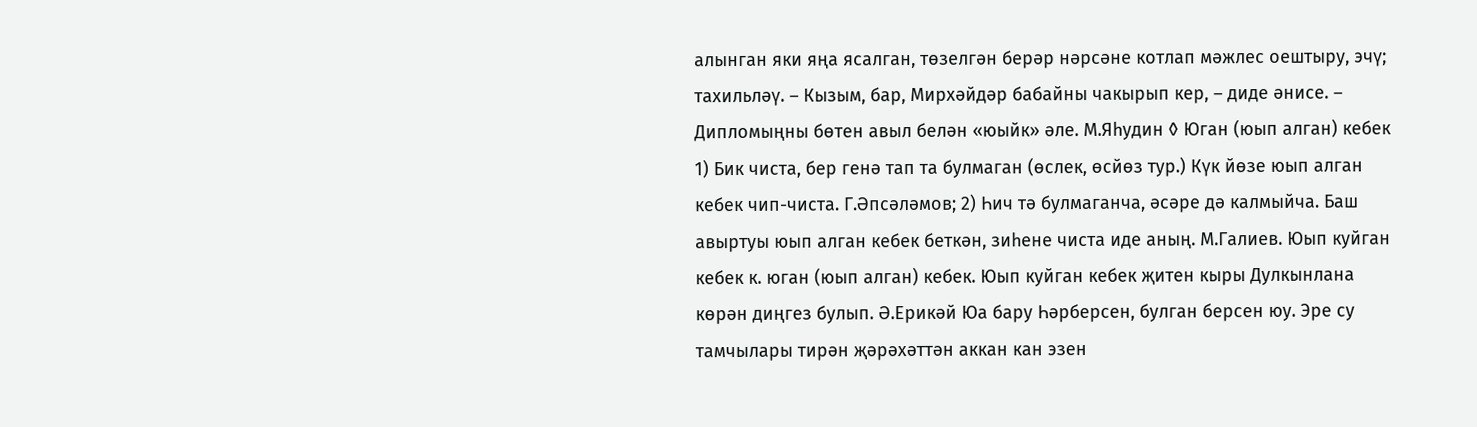алынган яки яңа ясалган, төзелгән берәр нәрсәне котлап мәжлес оештыру, эчү; тахильләү. – Кызым, бар, Мирхәйдәр бабайны чакырып кер, – диде әнисе. – Дипломыңны бөтен авыл белән «юыйк» әле. М.Яһудин ◊ Юган (юып алган) кебек 1) Бик чиста, бер генә тап та булмаган (өслек, өсйөз тур.) Күк йөзе юып алган кебек чип-чиста. Г.Әпсәләмов; 2) Һич тә булмаганча, әсәре дә калмыйча. Баш авыртуы юып алган кебек беткән, зиһене чиста иде аның. М.Галиев. Юып куйган кебек к. юган (юып алган) кебек. Юып куйган кебек җитен кыры Дулкынлана көрән диңгез булып. Ә.Ерикәй Юа бару Һәрберсен, булган берсен юу. Эре су тамчылары тирән җәрәхәттән аккан кан эзен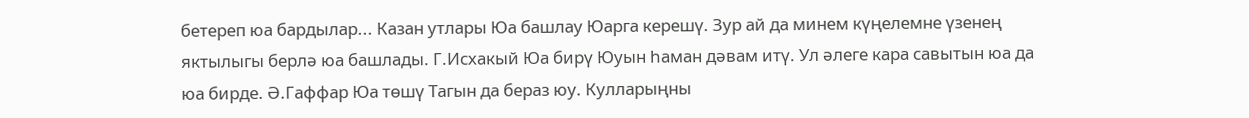бетереп юа бардылар... Казан утлары Юа башлау Юарга керешү. Зур ай да минем күңелемне үзенең яктылыгы берлә юа башлады. Г.Исхакый Юа бирү Юуын һаман дәвам итү. Ул әлеге кара савытын юа да юа бирде. Ә.Гаффар Юа төшү Тагын да бераз юу. Кулларыңны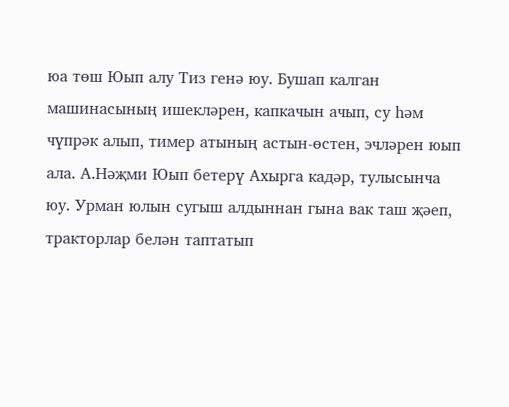юа төш Юып алу Тиз генә юу. Бушап калган машинасының ишекләрен, капкачын ачып, су һәм чүпрәк алып, тимер атының астын-өстен, эчләрен юып ала. А.Нәҗми Юып бетерү Ахырга кадәр, тулысынча юу. Урман юлын сугыш алдыннан гына вак таш җәеп, тракторлар белән таптатып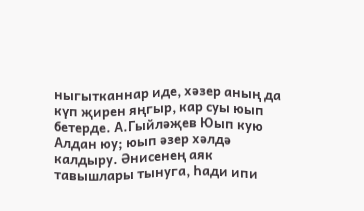ныгытканнар иде, хәзер аның да күп җирен яңгыр, кар суы юып бетерде. А.Гыйләҗев Юып кую Алдан юу; юып әзер хәлдә калдыру. Әнисенең аяк тавышлары тынуга, Һади ипи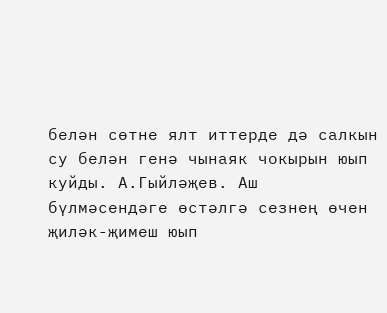белән сөтне ялт иттерде дә салкын су белән генә чынаяк чокырын юып куйды. А.Гыйләҗев. Аш бүлмәсендәге өстәлгә сезнең өчен җиләк-җимеш юып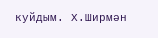куйдым. Х.Ширмән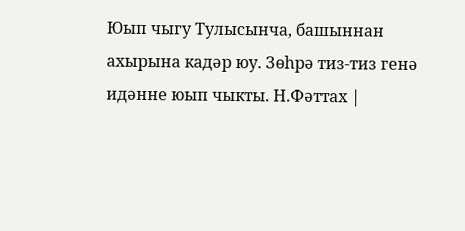Юып чыгу Тулысынча, башыннан ахырына кадәр юу. Зөһрә тиз-тиз генә идәнне юып чыкты. Н.Фәттах |